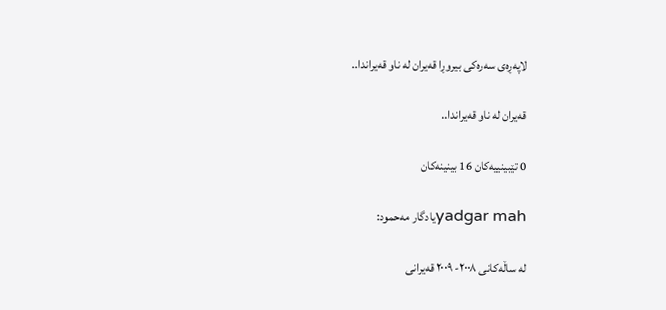لاپەڕەی سەرەکی بیروڕا قه‌یران له‌ ناو قه‌یراندا..

قه‌یران له‌ ناو قه‌یراندا..

0 تێبینییەکان 16 بینینەکان

yadgar mahیادگار مه‌حمود:

له‌ ساڵه‌كانی ٢٠٠٨- ٢٠٠٩ قه‌یرانی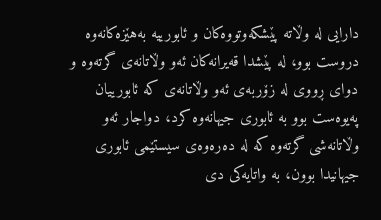دارایی له‌ وڵاته‌ پێشكه‌وتووه‌كان و ئابورییه‌ به‌هێزه‌كانه‌وه‌‌ دروست بوو، له‌ پێشدا قه‌یرانه‌كان ئه‌و وڵاتانه‌ی گرته‌وه‌ و دواى ڕووی له‌ زۆربه‌ی ئه‌و وڵاتانه‌ی كه‌ ئابورییان په‌یوه‌ست بوو به‌ ئابوری جیهانه‌وه كرد، دواجار ئه‌و وڵاتانه‌شی گرته‌وه‌ كه‌ له‌ ده‌ره‌وه‌ی سیستێمی ئابوری جیهانیدا بوون، به‌ واتایه‌كی دی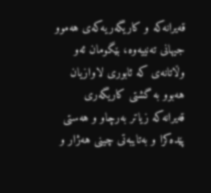قه‌یرانه‌كه‌ و كاریگه‌ریه‌كه‌ی هه‌موو جیهانی ته‌نییه‌وه‌، بێگومان ئه‌و وڵاتانه‌ی كه‌ ئابوری لاوازیان هه‌بوو به‌ گشتی كاریگه‌ری قه‌یرانه‌كه‌ زیاتر به‌رچاو و هه‌ستی پێده‌كرا و به‌تایبه‌تی چینی هه‌ژار و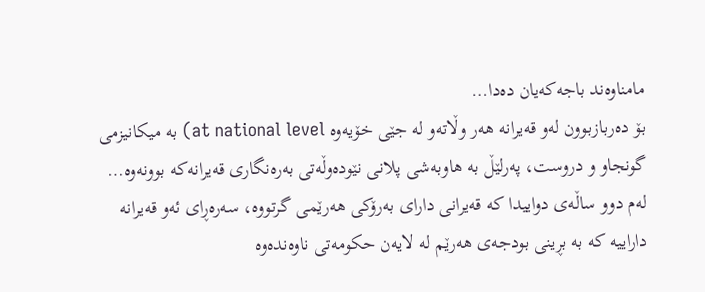مامناوه‌ند باجه‌كه‌یان ده‌دا…
بۆ ده‌ربازبوون له‌و قه‌یرانه‌ هه‌ر وڵاته‌و له‌ جێی خۆیه‌وه‌ at national level) به‌ میكانیزمی گونجاو و دروست، په‌رلێڵ به‌ هاوبه‌شی پلانی نێوده‌وڵه‌تی به‌‌ره‌نگاری قه‌یرانه‌كه بوونه‌وه‌‌…
له‌م دوو ساڵه‌ی دواییدا كه‌ قه‌یرانی دارای به‌رۆكی هه‌رێمی گرتووه‌، سه‌ره‌ڕای ئه‌و قه‌یرانه‌ داراییه‌ كه‌ به‌ بڕینی بودجه‌ی هه‌رێم له‌ لایه‌ن حكومه‌تی ناوه‌نده‌وه‌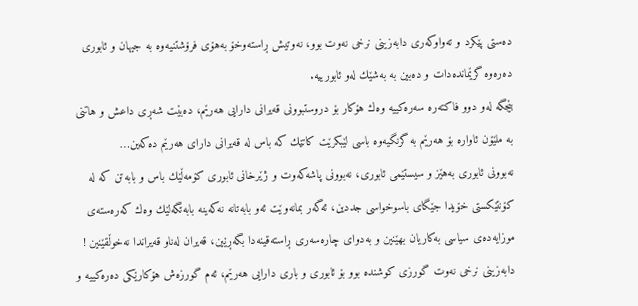ده‌ستی پێكرد و ته‌واوكه‌ری دابه‌زینی نرخی نه‌وت بوو، نه‌وتیش ڕاسته‌وخۆ به‌هۆی فرۆشتنیه‌وه‌ به‌ جیهان و ئابوری ده‌ره‌وه‌ گرێمانده‌دات و ده‌بین به‌‌ به‌شێك له‌و ئابورییه‌.
بێجگه‌ له‌و دوو فاكته‌ره‌ سه‌ره‌كییه‌ وه‌ك هۆكار بۆ دروستبوونی قه‌یرانی دارایی هه‌رێم، ده‌بێت شه‌ڕی داعش و هاتنی به‌ ملێۆن ئاواره‌ بۆ هه‌رێم به‌ گرنگیه‌وه‌ باسی لێبكرێت كاتێك كه‌ باس له‌ قه‌یرانی دارای هه‌رێم ده‌كه‌ین…
نه‌بوونی ئابوری به‌هێز و سیستێمی ئابوری، نه‌بوونی پاشه‌كه‌وت و ژێرخانی ئابوری كۆمه‌ڵێك باس و بابه‌تن كه‌ له‌ كۆنتێكستی خۆیدا جێگای باسوخواسی جددین، ئه‌گه‌ر بمانه‌وێت ئه‌و بابه‌تانه‌ نه‌كه‌ینه‌ بابه‌تگه‌لێك وه‌ك كه‌ره‌سته‌ی موزایه‌ده‌ی سیاسی به‌كاریان بھێنین و به‌دوای چاره‌سه‌ری ڕاسته‌قینه‌دا بگه‌ڕێین، قه‌یران له‌ناو قه‌یراندا نه‌خوڵقێنین ! دابه‌زینی نرخی نه‌وت گورزی كوشنده بوو بۆ ئابوری و باری دارایی هه‌رێم، ئه‌م گورزه‌ش هۆكارێكی ده‌ره‌كییه‌ و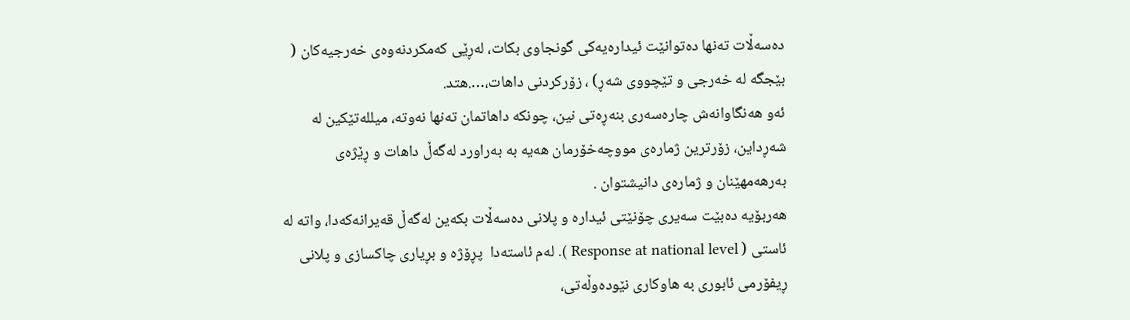ده‌سه‌ڵات ته‌نها ده‌توانێت ئیداره‌یه‌كی گونجاوی بكات، له‌ڕێی كه‌مكردنه‌وه‌ی خه‌رجیه‌كان ( بێجگه‌ له‌ خه‌رجی و تێچووی شه‌ڕ) ، زۆركردنی داهات،….هتد.
ئه‌و هه‌نگاوانه‌ش چاره‌سه‌ری بنه‌ڕه‌تی نین، چونكه‌ داهاتمان ته‌نها نه‌وته‌، میلله‌تێكین له‌ شه‌ڕداین، زۆرترین ژماره‌ی مووچه‌خۆرمان هه‌یه‌ به‌ به‌راورد له‌گه‌ڵ داهات و ڕێژه‌ی به‌رهه‌مهێنان و ژماره‌ی دانیشتوان .
هه‌ربۆیه‌ ده‌بێت سه‌یری چۆنێتی ئیداره‌ و پلانی ده‌سه‌ڵات بكه‌ین له‌گه‌ڵ قه‌یرانه‌كه‌دا، واته‌ له‌‌ ئاستی ( Response at national level ). له‌م ئاسته‌دا ‌ پڕۆژه ‌و بڕیاری چاكسازی و پلانی ڕیفۆرمی ئابوری به‌ هاوكاری نێوده‌وڵه‌تی،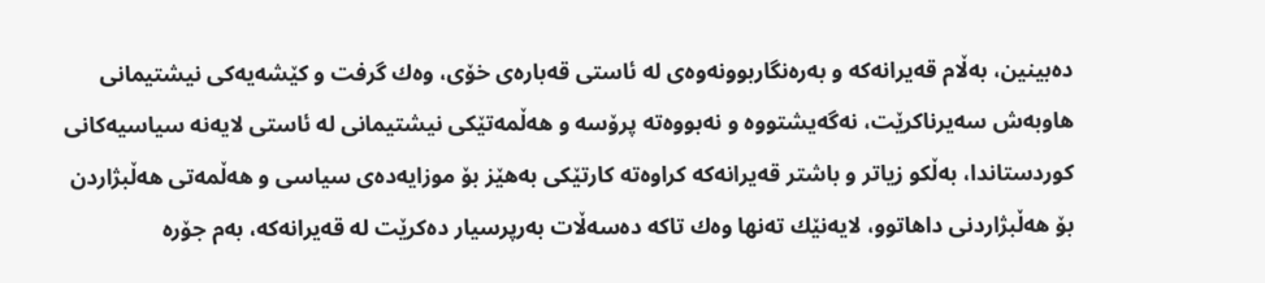ده‌بینین، به‌ڵام قه‌یرانه‌كه‌ و به‌ره‌نگاربوونه‌وه‌ی له‌ ئاستی قه‌باره‌ی خۆی، وه‌ك گرفت و كێشه‌یه‌كی نیشتیمانی هاوبه‌ش سه‌یرناكرێت، نه‌گه‌یشتووه‌ و نه‌بووه‌ته‌ پرۆسه‌ و هه‌ڵمه‌تێكی نیشتیمانی له‌ ئاستی لایه‌نه‌ سیاسیه‌كانی كوردستاندا، به‌ڵكو زیاتر و باشتر قه‌یرانه‌كه‌ كراوه‌ته‌ كارتێكی به‌هێز بۆ موزایه‌ده‌ی سیاسی و هه‌ڵمه‌تی هه‌ڵبژاردن بۆ هه‌ڵبژاردنی داهاتوو، لایه‌نێك ته‌نها وه‌ك تاكه‌ ده‌سه‌ڵات به‌رپرسیار ده‌كرێت له‌ قه‌یرانه‌كه‌، به‌م جۆره‌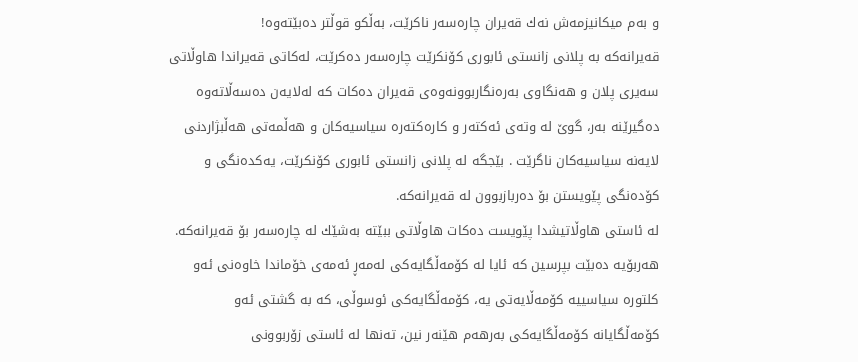و به‌م میكانیزمه‌ش نه‌ك قه‌یران چاره‌سه‌ر ناكرێت، به‌ڵكو قوڵتر ده‌بێته‌وه‌!
قه‌یرانه‌كه‌ به‌ پلانی زانستی ئابوری كۆنكرێت چاره‌سه‌ر ده‌كرێت، له‌كاتی قه‌یراندا هاوڵاتی سه‌یری پلان و هه‌نگاوی به‌ره‌نگاربوونه‌وه‌ی قه‌یران ده‌كات كه‌ له‌لایه‌ن ده‌سه‌ڵاته‌وه‌ ده‌گیرێنه‌ به‌ر، گوێ له‌ وته‌ی ئه‌كته‌ر و كاره‌كته‌ره‌ سیاسیه‌كان و هه‌ڵمه‌تی هه‌ڵبژاردنی لایه‌نه‌ سیاسیه‌كان ناگرێت . بێجگه‌ له‌ پلانی زانستی ئابوری كۆنكرێت، یه‌كده‌نگی و كۆده‌نگی پێویستن بۆ ده‌ربازبوون له‌ قه‌یرانه‌كه‌.
له‌ ئاستی هاوڵاتیشدا پێویست ده‌كات هاوڵاتی ببێته‌ به‌شێك له‌ چاره‌سه‌ر بۆ قه‌یرانه‌كه.
هه‌ربۆیه‌ ده‌بێت بپرسین كه‌ ئایا له‌ كۆمه‌ڵگایه‌كی له‌مه‌ڕ ئه‌مه‌ی خۆماندا خاوه‌نی ئه‌و كلتوره‌ سیاسییه‌ كۆمه‌ڵایه‌تی یه‌، كۆمه‌ڵگایه‌كی ئوسوڵی، كه‌ به‌ گشتی ئه‌و كۆمه‌ڵگایانه‌ كۆمه‌ڵگایه‌كی به‌رهه‌م هێنه‌ر نین، ته‌نها له‌ ئاستی زۆربوونی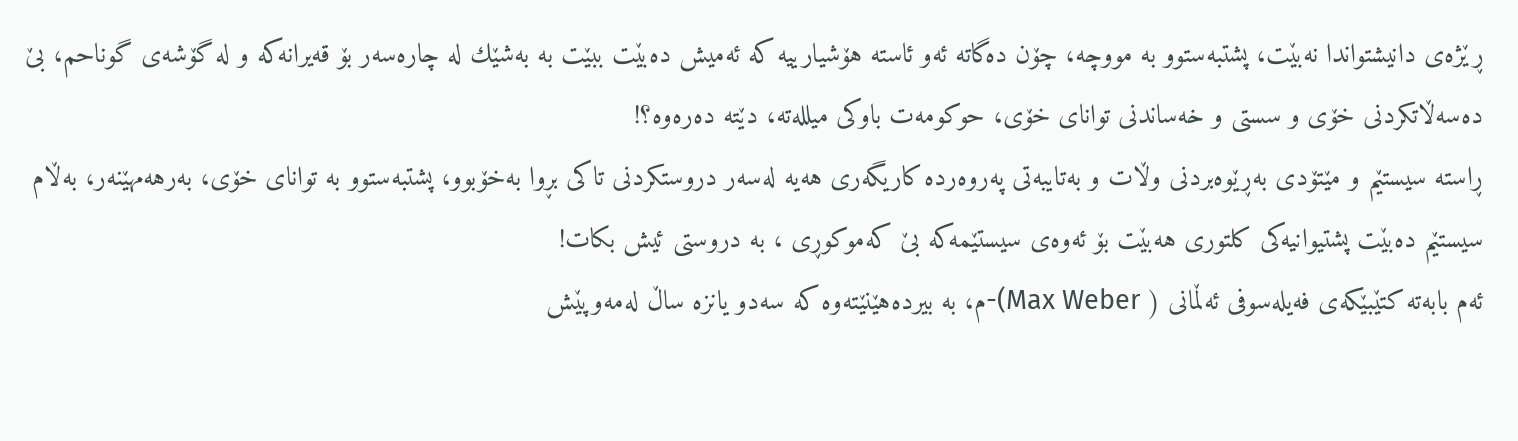ڕێژه‌ی دانیشتواندا نه‌بێت، پشتبه‌ستوو به‌ مووچه‌، چۆن ده‌گاته‌ ئه‌و ئاسته‌ هۆشیارییه‌ كه‌ ئه‌میش ده‌بێت ببێت به‌ به‌شێك له‌ چاره‌سه‌ر بۆ قه‌یرانه‌كه‌ و له‌ گۆشه‌ی گوناحم، بێ ده‌سه‌ڵاتكردنی خۆی و سستی و خه‌ساندنی توانای خۆی، حوكومه‌ت باوكی میلله‌ته‌، دێته‌ ده‌ره‌وه‌؟!
ڕاسته‌ سیستێم و مێتۆدی به‌ڕێوه‌بردنی وڵات و به‌تایبه‌تی په‌روه‌رده‌ كاریگه‌ری هه‌یه‌ له‌سه‌ر دروستكردنی تاكی بڕوا به‌خۆبوو، پشتبه‌ستوو به‌ توانای خۆی، به‌رهه‌مهێنه‌ر، به‌ڵام سیستێم ده‌بێت پشتیوانیه‌كی كلتوری هه‌بێت بۆ ئه‌وه‌ی سیستێمه‌كه‌ بێ كه‌موكوڕی ، به‌ دروستی ئیش بكات!
ئه‌م بابه‌ته‌ كتێبێكه‌ی فه‌یله‌سوفی ئه‌ڵمانی ( Max Weber)-م، به‌ بیرده‌هێنێته‌وه‌ كه‌ سه‌دو یانزه‌ ساڵ له‌مه‌وپێش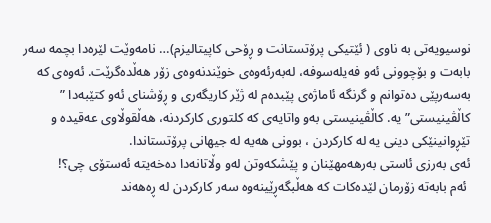نوسیویه‌تی به‌ ناوی ( ئێتیكی پرۆتستانت و ڕۆحی كاپیتالیزم)… نامه‌وێت لێره‌دا بچمه‌ سه‌ر بابه‌ت و بۆچوونی ئه‌و فه‌یله‌سوفه‌، له‌به‌رئه‌وه‌ی خوێندنه‌وه‌ی زۆر هه‌ڵده‌گرێت. ئه‌وه‌ی كه‌ به‌سه‌رپێی ده‌توانم و گرنگه‌ ئاماژه‌ی پێبده‌م له‌ ژێر كاریگه‌ری و ڕۆشنای ئه‌و كتێبه‌دا ” كاڵڤینیستی” یه. كاڵڤینیستی به‌و واتایه‌ی كه‌ كلتوری كاركردنه‌، هه‌ڵقوڵاوی‌ عەقیده‌ و تێڕوانینێكی دینی یه‌ له‌ كاركردن ،‌ بوونی هه‌یه‌ له‌ جیهانی پرۆتستاندا.
ئه‌ی به‌رزی ئاستی به‌رهه‌مهێنان و پێشكه‌وتن له‌و وڵاتانه‌دا ده‌خه‌یته‌ ئه‌ستۆی چی؟!
 ئه‌م بابه‌ته‌ زۆرمان لێده‌كات كه‌ هه‌ڵبگه‌ڕێینه‌وه‌ سه‌ر كاركردن له‌ ڕه‌هه‌ند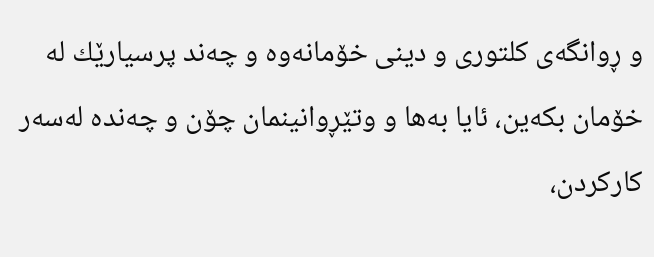و ڕوانگه‌ی كلتوری و دینی خۆمانه‌وه‌ و چه‌ند پرسیارێك له‌ خۆمان بكه‌ین، ئایا به‌ها و وتێڕوانینمان چۆن و چه‌نده‌ له‌سه‌ر كاركردن‌،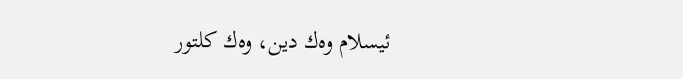ئیسلام وه‌ك دین، وه‌ك كلتور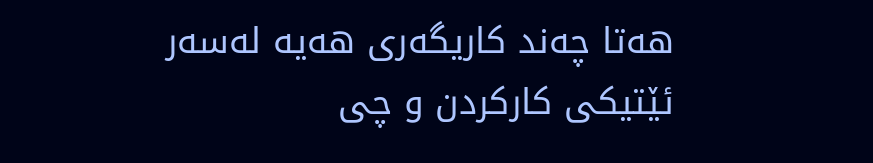هه‌تا چه‌ند كاریگه‌ری هه‌یه‌ له‌سه‌ر ئێتیكی كاركردن و چی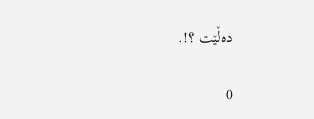ده‌ڵێت ؟!.

0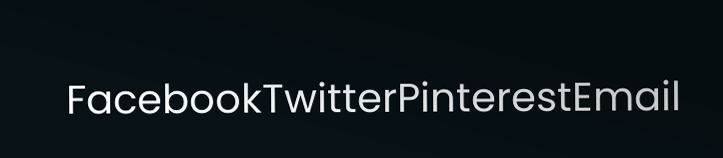FacebookTwitterPinterestEmail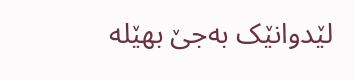لێدوانێک بەجێ بهێلە